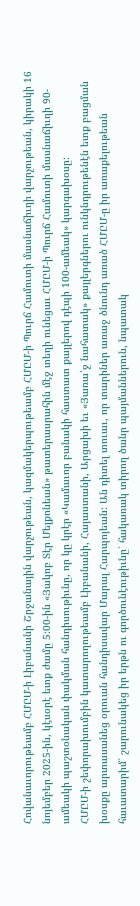Հովանաւորութեամբ ՀՄԸՄ-ի Լիբանանի Շրջանային վարչութեան, կազմակերպութեամբ ՀՄԸՄ-ի Պուրճ Համուտի մասնաճիւղի վարչութեան, կիրակի 16 նոյեմբեր 2025-ին, կէսօրէ ետք ժամը 5:00-ին «Յակոբ Տէր Մելքոնեան» թատերասրահին մէջ տեղի ունեցաւ ՀՄԸՄ-ի Պուրճ Համուտի մասնաճիւղի 90-ամեակի պաշտօնական փակման հանդիսութիւնը, որ կը կրէր «Կամաւոր բանակի հաստատ քայլերով դէպի 100-ամեակ» կարգախօսը:
ՀՄԸՄ-ի շեփորախումբին կատարողութեամբ Լիբանանի, Հայաստանի, Արցախի եւ «Յառա՛ջ նահատակ» քայլերգներու ունկնդրութենէն ետք բացման խօսքը արտասանեց օրուան հանդիսավար Մարալ Հարպոյեան: Ան դիտել տուաւ, որ տարիներ առաջ ծնունդ առած ՀՄԸՄ-ը իր առաքելութեան հաւատարիմ` շարունակեց իր երթն ու գործունէութիւնը` հակառակ տիրող ծանր պայմաններուն, նպատակ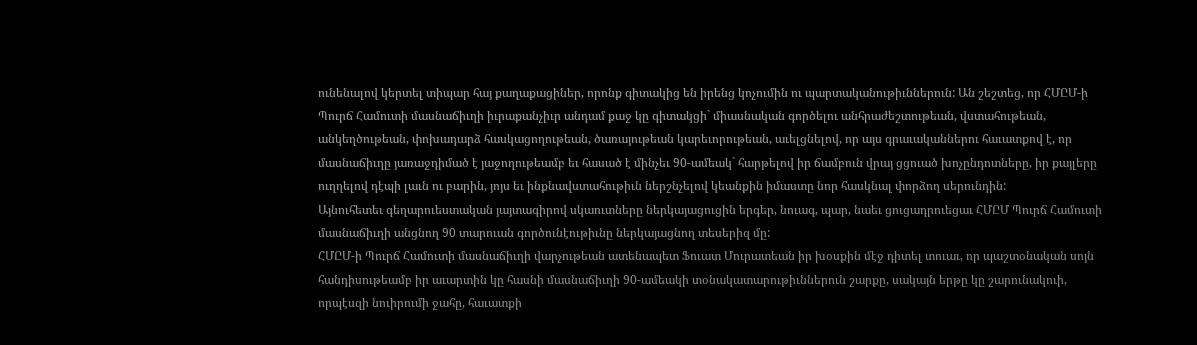ունենալով կերտել տիպար հայ քաղաքացիներ, որոնք գիտակից են իրենց կոչումին ու պարտականութիւններուն: Ան շեշտեց, որ ՀՄԸՄ-ի Պուրճ Համուտի մասնաճիւղի իւրաքանչիւր անդամ քաջ կը գիտակցի` միասնական գործելու անհրաժեշտութեան, վստահութեան, անկեղծութեան, փոխադարձ հասկացողութեան, ծառայութեան կարեւորութեան, աւելցնելով, որ այս գրաւականներու հաւատքով է, որ մասնաճիւղը յառաջդիմած է յաջողութեամբ եւ հասած է մինչեւ 90-ամեակ` հարթելով իր ճամբուն վրայ ցցուած խոչընդոտները, իր քայլերը ուղղելով դէպի լաւն ու բարին, յոյս եւ ինքնավստահութիւն ներշնչելով կեանքին իմաստը նոր հասկնալ փորձող սերունդին:
Այնուհետեւ գեղարուեստական յայտագիրով սկաուտները ներկայացուցին երգեր, նուագ, պար, նաեւ ցուցադրուեցաւ ՀՄԸՄ Պուրճ Համուտի մասնաճիւղի անցնող 90 տարուան գործունէութիւնը ներկայացնող տեսերիզ մը:
ՀՄԸՄ-ի Պուրճ Համուտի մասնաճիւղի վարչութեան ատենապետ Ֆուատ Մուրատեան իր խօսքին մէջ դիտել տուաւ, որ պաշտօնական սոյն հանդիսութեամբ իր աւարտին կը հասնի մասնաճիւղի 90-ամեակի տօնակատարութիւններուն շարքը, սակայն երթը կը շարունակուի, որպէսզի նուիրումի ջահը, հաւատքի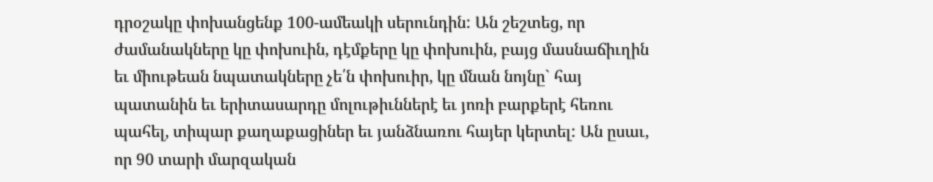դրօշակը փոխանցենք 100-ամեակի սերունդին: Ան շեշտեց, որ ժամանակները կը փոխուին, դէմքերը կը փոխուին, բայց մասնաճիւղին եւ միութեան նպատակները չե՛ն փոխուիր, կը մնան նոյնը` հայ պատանին եւ երիտասարդը մոլութիւններէ եւ յոռի բարքերէ հեռու պահել, տիպար քաղաքացիներ եւ յանձնառու հայեր կերտել: Ան ըսաւ, որ 90 տարի մարզական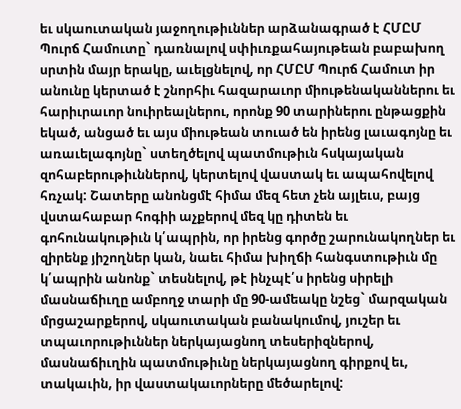եւ սկաուտական յաջողութիւններ արձանագրած է ՀՄԸՄ Պուրճ Համուտը` դառնալով սփիւռքահայութեան բաբախող սրտին մայր երակը, աւելցնելով, որ ՀՄԸՄ Պուրճ Համուտ իր անունը կերտած է շնորհիւ հազարաւոր միութենականներու եւ հարիւրաւոր նուիրեալներու, որոնք 90 տարիներու ընթացքին եկած, անցած եւ այս միութեան տուած են իրենց լաւագոյնը եւ առաւելագոյնը` ստեղծելով պատմութիւն հսկայական զոհաբերութիւններով, կերտելով վաստակ եւ ապահովելով հռչակ: Շատերը անոնցմէ հիմա մեզ հետ չեն այլեւս, բայց վստահաբար հոգիի աչքերով մեզ կը դիտեն եւ գոհունակութիւն կ՛ապրին, որ իրենց գործը շարունակողներ եւ զիրենք յիշողներ կան, նաեւ հիմա խիղճի հանգստութիւն մը կ՛ապրին անոնք` տեսնելով, թէ ինչպէ՛ս իրենց սիրելի մասնաճիւղը ամբողջ տարի մը 90-ամեակը նշեց` մարզական մրցաշարքերով, սկաուտական բանակումով, յուշեր եւ տպաւորութիւններ ներկայացնող տեսերիզներով, մասնաճիւղին պատմութիւնը ներկայացնող գիրքով եւ, տակաւին, իր վաստակաւորները մեծարելով: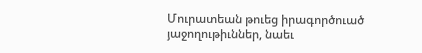Մուրատեան թուեց իրագործուած յաջողութիւններ, նաեւ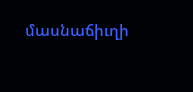մասնաճիւղի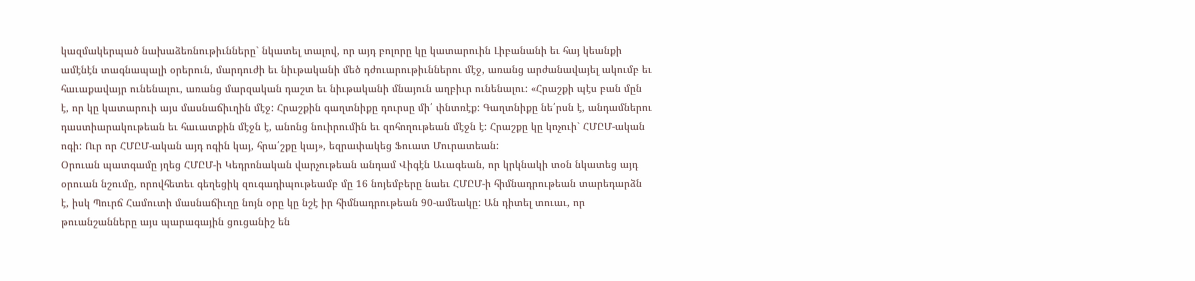կազմակերպած նախաձեռնութիւնները` նկատել տալով, որ այդ բոլորը կը կատարուին Լիբանանի եւ հայ կեանքի ամէնէն տագնապալի օրերուն, մարդուժի եւ նիւթականի մեծ դժուարութիւններու մէջ, առանց արժանավայել ակումբ եւ հաւաքավայր ունենալու, առանց մարզական դաշտ եւ նիւթականի մնայուն աղբիւր ունենալու: «Հրաշքի պէս բան մըն է, որ կը կատարուի այս մասնաճիւղին մէջ: Հրաշքին գաղտնիքը դուրսը մի՛ փնտռէք: Գաղտնիքը նե՛րսն է, անդամներու դաստիարակութեան եւ հաւատքին մէջն է, անոնց նուիրումին եւ զոհողութեան մէջն է: Հրաշքը կը կոչուի` ՀՄԸՄ-ական ոգի: Ուր որ ՀՄԸՄ-ական այդ ոգին կայ, հրա՛շքը կայ», եզրափակեց Ֆուատ Մուրատեան:
Օրուան պատգամը յղեց ՀՄԸՄ-ի Կեդրոնական վարչութեան անդամ Վիգէն Աւագեան, որ կրկնակի տօն նկատեց այդ օրուան նշումը, որովհետեւ գեղեցիկ զուգադիպութեամբ մը 16 նոյեմբերը նաեւ ՀՄԸՄ-ի հիմնադրութեան տարեդարձն է, իսկ Պուրճ Համուտի մասնաճիւղը նոյն օրը կը նշէ իր հիմնադրութեան 90-ամեակը: Ան դիտել տուաւ, որ թուանշանները այս պարագային ցուցանիշ են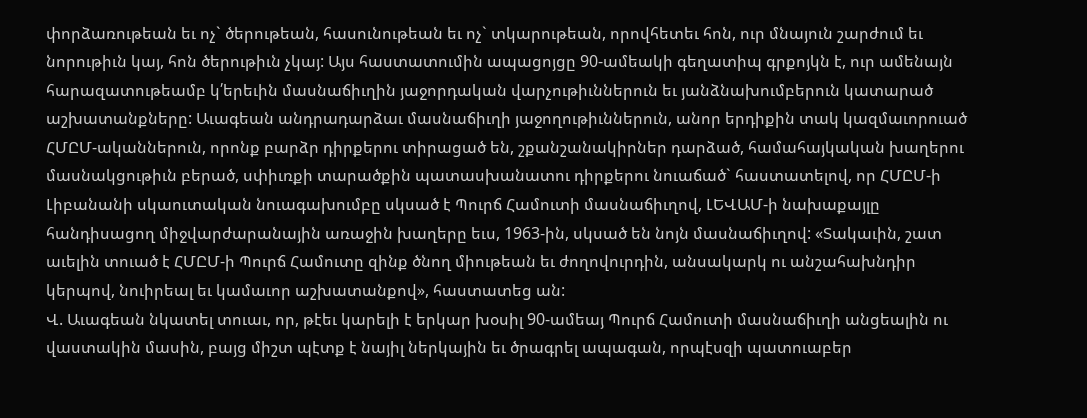փորձառութեան եւ ոչ` ծերութեան, հասունութեան եւ ոչ` տկարութեան, որովհետեւ հոն, ուր մնայուն շարժում եւ նորութիւն կայ, հոն ծերութիւն չկայ: Այս հաստատումին ապացոյցը 90-ամեակի գեղատիպ գրքոյկն է, ուր ամենայն հարազատութեամբ կ՛երեւին մասնաճիւղին յաջորդական վարչութիւններուն եւ յանձնախումբերուն կատարած աշխատանքները: Աւագեան անդրադարձաւ մասնաճիւղի յաջողութիւններուն, անոր երդիքին տակ կազմաւորուած ՀՄԸՄ-ականներուն, որոնք բարձր դիրքերու տիրացած են, շքանշանակիրներ դարձած, համահայկական խաղերու մասնակցութիւն բերած, սփիւռքի տարածքին պատասխանատու դիրքերու նուաճած` հաստատելով, որ ՀՄԸՄ-ի Լիբանանի սկաուտական նուագախումբը սկսած է Պուրճ Համուտի մասնաճիւղով, ԼԵՎԱՄ-ի նախաքայլը հանդիսացող միջվարժարանային առաջին խաղերը եւս, 1963-ին, սկսած են նոյն մասնաճիւղով: «Տակաւին, շատ աւելին տուած է ՀՄԸՄ-ի Պուրճ Համուտը զինք ծնող միութեան եւ ժողովուրդին, անսակարկ ու անշահախնդիր կերպով, նուիրեալ եւ կամաւոր աշխատանքով», հաստատեց ան:
Վ. Աւագեան նկատել տուաւ, որ, թէեւ կարելի է երկար խօսիլ 90-ամեայ Պուրճ Համուտի մասնաճիւղի անցեալին ու վաստակին մասին, բայց միշտ պէտք է նայիլ ներկային եւ ծրագրել ապագան, որպէսզի պատուաբեր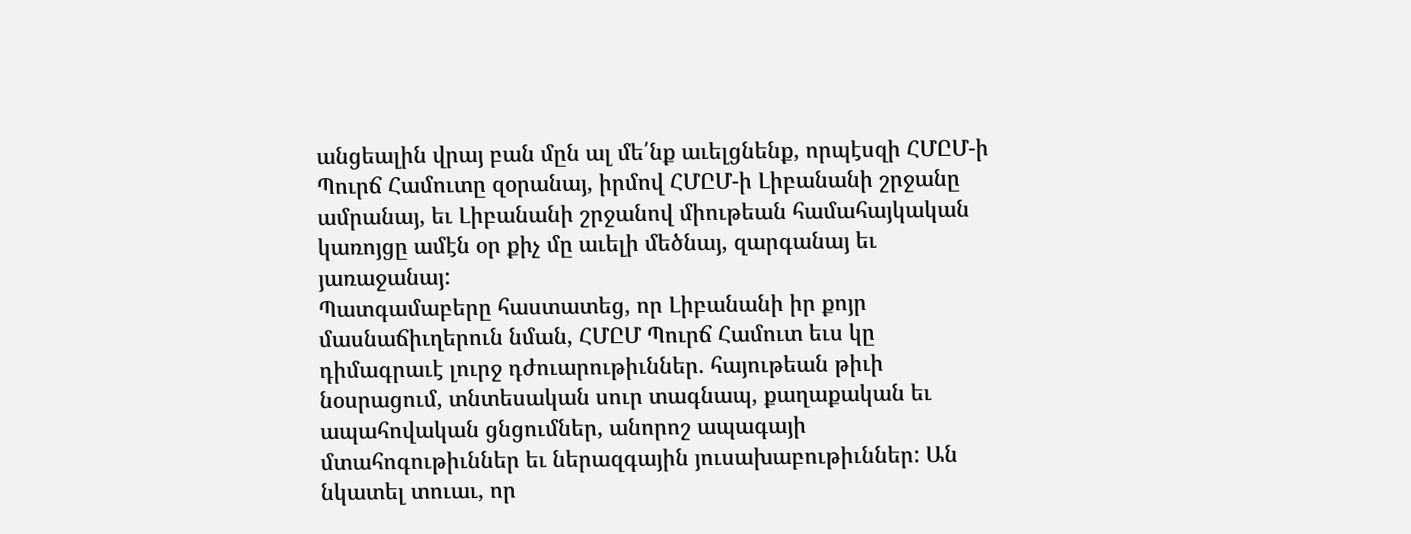անցեալին վրայ բան մըն ալ մե՛նք աւելցնենք, որպէսզի ՀՄԸՄ-ի Պուրճ Համուտը զօրանայ, իրմով ՀՄԸՄ-ի Լիբանանի շրջանը ամրանայ, եւ Լիբանանի շրջանով միութեան համահայկական կառոյցը ամէն օր քիչ մը աւելի մեծնայ, զարգանայ եւ յառաջանայ:
Պատգամաբերը հաստատեց, որ Լիբանանի իր քոյր մասնաճիւղերուն նման, ՀՄԸՄ Պուրճ Համուտ եւս կը դիմագրաւէ լուրջ դժուարութիւններ. հայութեան թիւի նօսրացում, տնտեսական սուր տագնապ, քաղաքական եւ ապահովական ցնցումներ, անորոշ ապագայի մտահոգութիւններ եւ ներազգային յուսախաբութիւններ: Ան նկատել տուաւ, որ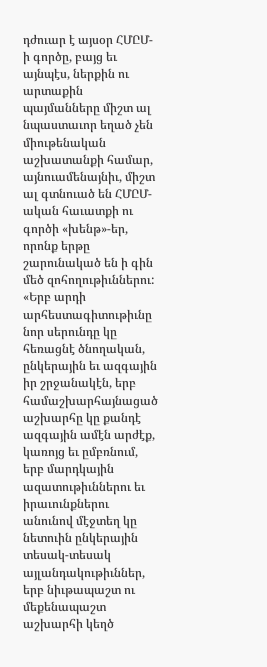դժուար է այսօր ՀՄԸՄ-ի գործը, բայց եւ այնպէս, ներքին ու արտաքին պայմանները միշտ ալ նպաստաւոր եղած չեն միութենական աշխատանքի համար, այնուամենայնիւ, միշտ ալ գտնուած են ՀՄԸՄ-ական հաւատքի ու գործի «խենթ»-եր, որոնք երթը շարունակած են ի գին մեծ զոհողութիւններու:
«Երբ արդի արհեստագիտութիւնը նոր սերունդը կը հեռացնէ ծնողական, ընկերային եւ ազգային իր շրջանակէն, երբ համաշխարհայնացած աշխարհը կը քանդէ ազգային ամէն արժէք, կառոյց եւ ըմբռնում, երբ մարդկային ազատութիւններու եւ իրաւունքներու անունով մէջտեղ կը նետուին ընկերային տեսակ-տեսակ այլանդակութիւններ, երբ նիւթապաշտ ու մեքենապաշտ աշխարհի կեղծ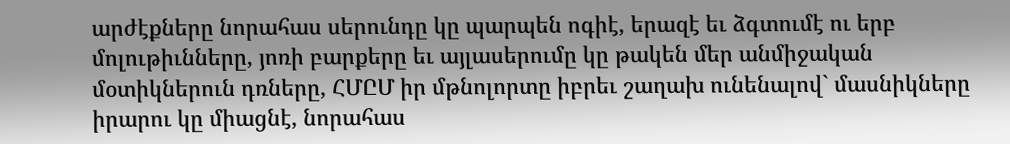արժէքները նորահաս սերունդը կը պարպեն ոգիէ, երազէ եւ ձգտումէ ու երբ մոլութիւնները, յոռի բարքերը եւ այլասերումը կը թակեն մեր անմիջական մօտիկներուն դռները, ՀՄԸՄ իր մթնոլորտը իբրեւ շաղախ ունենալով` մասնիկները իրարու կը միացնէ, նորահաս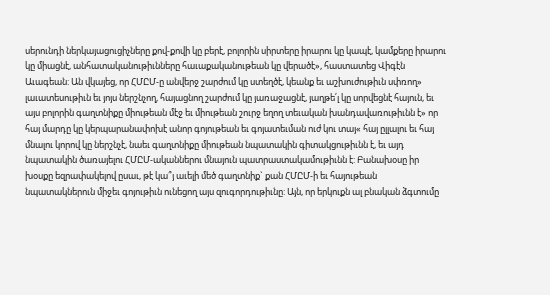սերունդի ներկայացուցիչները քով-քովի կը բերէ, բոլորին սիրտերը իրարու կը կապէ, կամքերը իրարու կը միացնէ, անհատականութիւնները հաւաքականութեան կը վերածէ», հաստատեց Վիգէն Աւագեան: Ան վկայեց, որ ՀՄԸՄ-ը անվերջ շարժում կը ստեղծէ, կեանք եւ աշխուժութիւն սփռող» լաւատեսութիւն եւ յոյս ներշնչող, հայացնող շարժում կը յառաջացնէ, յաղթե՛լ կը սորվեցնէ հայուն, եւ այս բոլորին գաղտնիքը միութեան մէջ եւ միութեան շուրջ եղող տեւական խանդավառութիւնն է» որ հայ մարդը կը կերպարանափոխէ անոր գոյութեան եւ գոյատեւման ուժ կու տայ« հայ ըլլալու եւ հայ մնալու կորով կը ներշնչէ, նաեւ գաղտնիքը միութեան նպատակին գիտակցութիւնն է, եւ այդ նպատակին ծառայելու ՀՄԸՄ-ականներու մնայուն պատրաստակամութիւնն է: Բանախօսը իր խօսքը եզրափակելով ըսաւ, թէ կա՞յ աւելի մեծ գաղտնիք` քան ՀՄԸՄ-ի եւ հայութեան նպատակներուն միջեւ գոյութիւն ունեցող այս զուգորդութիւնը: Այն, որ երկուքն ալ բնական ձգտումը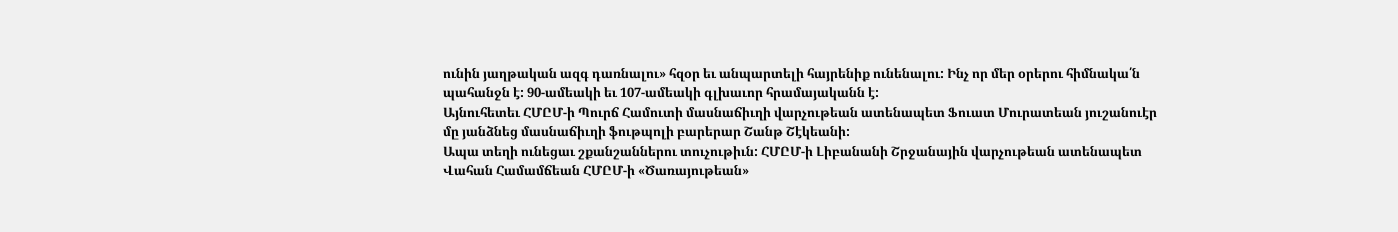ունին յաղթական ազգ դառնալու» հզօր եւ անպարտելի հայրենիք ունենալու: Ինչ որ մեր օրերու հիմնակա՛ն պահանջն է: 90-ամեակի եւ 107-ամեակի գլխաւոր հրամայականն է:
Այնուհետեւ ՀՄԸՄ-ի Պուրճ Համուտի մասնաճիւղի վարչութեան ատենապետ Ֆուատ Մուրատեան յուշանուէր մը յանձնեց մասնաճիւղի ֆութպոլի բարերար Շանթ Շէկեանի:
Ապա տեղի ունեցաւ շքանշաններու տուչութիւն: ՀՄԸՄ-ի Լիբանանի Շրջանային վարչութեան ատենապետ Վահան Համամճեան ՀՄԸՄ-ի «Ծառայութեան»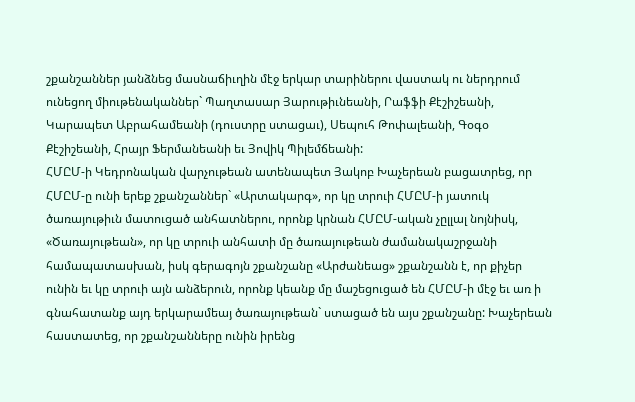շքանշաններ յանձնեց մասնաճիւղին մէջ երկար տարիներու վաստակ ու ներդրում ունեցող միութենականներ` Պաղտասար Յարութիւնեանի, Րաֆֆի Քէշիշեանի, Կարապետ Աբրահամեանի (դուստրը ստացաւ), Սեպուհ Թոփալեանի, Գօգօ Քէշիշեանի, Հրայր Ֆերմանեանի եւ Յովիկ Պիլեմճեանի:
ՀՄԸՄ-ի Կեդրոնական վարչութեան ատենապետ Յակոբ Խաչերեան բացատրեց, որ ՀՄԸՄ-ը ունի երեք շքանշաններ` «Արտակարգ», որ կը տրուի ՀՄԸՄ-ի յատուկ ծառայութիւն մատուցած անհատներու, որոնք կրնան ՀՄԸՄ-ական չըլլալ նոյնիսկ, «Ծառայութեան», որ կը տրուի անհատի մը ծառայութեան ժամանակաշրջանի համապատասխան, իսկ գերագոյն շքանշանը «Արժանեաց» շքանշանն է, որ քիչեր ունին եւ կը տրուի այն անձերուն, որոնք կեանք մը մաշեցուցած են ՀՄԸՄ-ի մէջ եւ առ ի գնահատանք այդ երկարամեայ ծառայութեան` ստացած են այս շքանշանը: Խաչերեան հաստատեց, որ շքանշանները ունին իրենց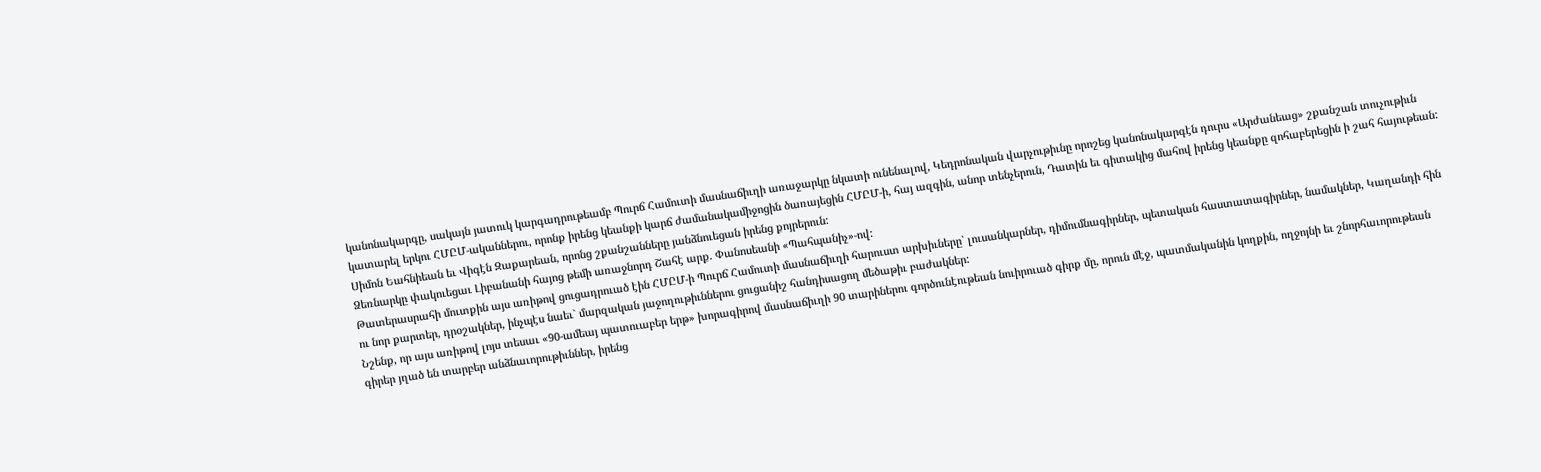կանոնակարգը, սակայն յատուկ կարգադրութեամբ Պուրճ Համուտի մասնաճիւղի առաջարկը նկատի ունենալով, Կեդրոնական վարչութիւնը որոշեց կանոնակարգէն դուրս «Արժանեաց» շքանշան տուչութիւն կատարել երկու ՀՄԸՄ-ականներու, որոնք իրենց կեանքի կարճ ժամանակամիջոցին ծառայեցին ՀՄԸՄ-ի, հայ ազգին, անոր տենչերուն, Դատին եւ գիտակից մահով իրենց կեանքը զոհաբերեցին ի շահ հայութեան: Սիմոն Եահնիեան եւ Վիգէն Զաքարեան, որոնց շքանշանները յանձնուեցան իրենց քոյրերուն:
Ձեռնարկը փակուեցաւ Լիբանանի հայոց թեմի առաջնորդ Շահէ արք. Փանոսեանի «Պահպանիչ»-ով:
Թատերասրահի մուտքին այս առիթով ցուցադրուած էին ՀՄԸՄ-ի Պուրճ Համուտի մասնաճիւղի հարուստ արխիւները` լուսանկարներ, դիմումնագիրներ, պետական հաստատագիրներ, նամակներ, Կաղանդի հին ու նոր քարտեր, դրօշակներ, ինչպէս նաեւ` մարզական յաջողութիւններու ցուցանիշ հանդիսացող մեծաթիւ բաժակներ:
Նշենք, որ այս առիթով լոյս տեսաւ «90-ամեայ պատուաբեր երթ» խորագիրով մասնաճիւղի 90 տարիներու գործունէութեան նուիրուած գիրք մը, որուն մէջ, պատմականին կողքին, ողջոյնի եւ շնորհաւորութեան գիրեր յղած են տարբեր անձնաւորութիւններ, իրենց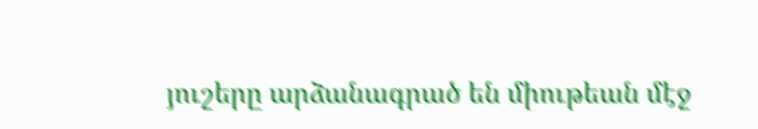յուշերը արձանագրած են միութեան մէջ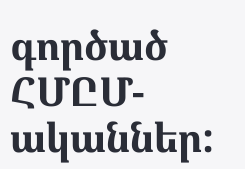գործած ՀՄԸՄ-ականներ: